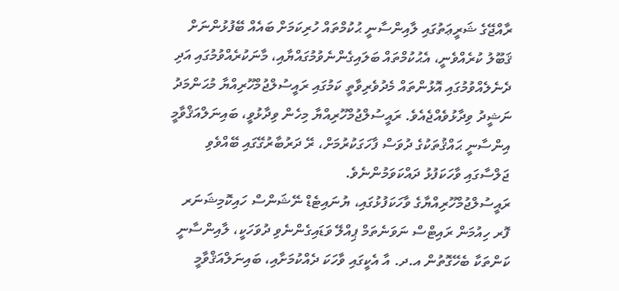ރާއްޖޭގެ ޝަރީޢަތުގައި ލާއިންސާނީ ޙުކުމްތައް ހުރިކަމަށް ބައެއް ބޭފުޅުންނަށް ޤަބޫލު ކުރެއްވެނީ، އެޙުކުމްތައް ބަލައިގެންނެވުމުގައްޔާއި، މާނަކުރެއްވުމުގައި އަދި ދެނެލެއްވުމުގައި އޮޅުންތައް މެދުވެރިވާތީ ކަމުގައި ރައީސުލްޖުމްހޫރިއްޔާ މުޙަންމަދު ނަޝީދު ވިދާޅުވެއްޖެއެވެ. ރައީސުލްޖުމްހޫރިއްޔާ މިހެން ވިދާޅުވީ، ބައިނަލްއަޤްވާމީ އިންސާނީ ޙައްޤުތަކުގެ ދުވަސް ފާހަގަކުރުމަށް، ރޭ ދަރުބާރުގޭގައި ބޭއްވެވި ޖަލްސާގައި ވާހަކަފުޅު ދައްކަވަމުންނެވެ.
ރައީސުލްޖުމްހޫރިއްޔާގެ ވާހަކަފުޅުގައި، ޔުނައިޓެޑް ނޭޝަންސް ހައިކޮމިޝަނަރ ފޮރ ހިއުމަން ރައިޓްސް ނަވަނެތަމް ޕިއްލޭ ވަޑައިގެންނެވި ދުވަހަކީ، ލާއިންސާނީ ކަންތަކާ ބެހޭގޮތުން އ.ދ. އާ އެކީގައި ވާހަކަ ދެއްކުމަށާއި، ބައިނަލްއަޤްވާމީ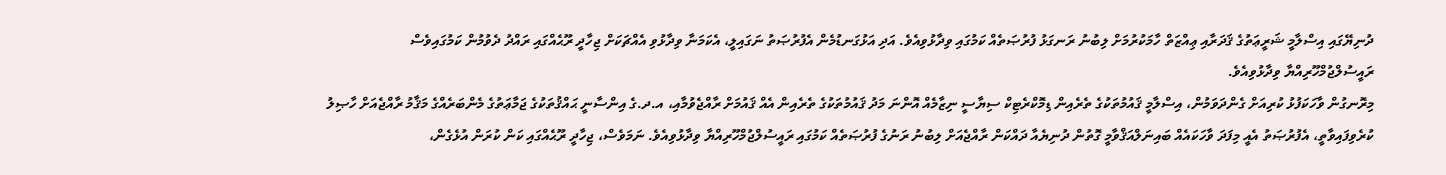ދުނިޔޭގައި އިސްލާމީ ޝަރީޢަތުގެ ޤަދަރާއި ޢިއްޒަތް ހާމަކުރުމަށް ލިބުނު ރަނގަޅު ފުރުޞަތެއް ކަމުގައި ވިދާޅުވިއެވެ. އަދި އަޅުގަނޑުމެން އެފުރުޞަތު ނަގައިލީ، އެކަމަނާ ވިދާޅުވި އެއްޗަކަށް ޖިހާދީ ރޫޙެއްގައި ރައްދު ދެވުމުން ކަމުގައިވެސް ރައީސުލްޖުމްހޫރިއްޔާ ވިދާޅުވިއެވެ.
މިރޮނގުން ވާހަކަފުޅު ކުރިއަށް ގެންދަވަމުން، އިސްލާމީ ޤައުމުތަކުގެ ތެރެއިން ޑިމޮކްރެޓިކް ސިޔާސީ ނިޒާމެއް އޮންނަ މަދު ޤައުމުތަކުގެ ތެރެއިން އެއް ޤައުމަށް ރާއްޖެވުމާއި، އ.ދ.ގެ އިންސާނީ ޙައްޤުތަކުގެ ޖަމާޢަތުގެ މެންބަރެއްގެ މަޤާމު ރާއްޖެއަށް ހާޞިލު ކުރެވިފައިވާތީ، އެފުރުޞަތު އެއީ މިފަދަ ވާހަކައެއް ބައިނަލްއަޤްވާމީ ގޮތުން ދުނިޔެއާ ދައްކަން ރާއްޖެއަށް ލިބުނު ރަނުގެ ފުރުޞަތެއް ކަމުގައި ރައީސުލްޖުމްހޫރިއްޔާ ވިދާޅުވިއެވެ. ނަމަވެސް، ޖިހާދީ ރޫޙެއްގައި ކަން ކުރަން އުޅެގެން،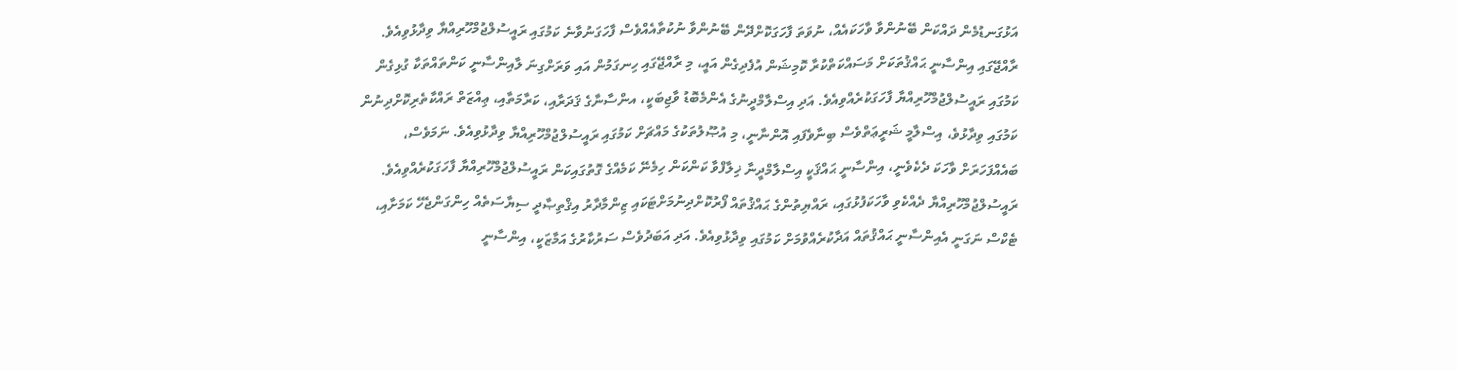އަޅުގަނޑުމެން ދައްކަން ބޭނުންވާ ވާހަކައެއް، ނުވަތަ ފާހަގަކޮށްދޭން ބޭނުންވާ ނުކުތާއެއްވެސް ފާހަގަނުވާނެ ކަމުގައި ރައީސުލްޖުމްހޫރިއްޔާ ވިދާޅުވިއެވެ.
ރާއްޖޭގައި އިންސާނީ ޙައްޤުތަކަށް މަސައްކަތްކުރާ ކޮމިޝަން އުފެދިގެން އައީ، މި ރާއްޖޭގައި ހިނގަމުން އައި ވަރަށްގިނަ ލާއިންސާނީ ކަންތައްތަކާ ގުޅިގެން ކަމުގައި ރައީސުލްޖުމްހޫރިއްޔާ ފާހަގަކުރެއްވިއެވެ. އަދި އިސްލާމްދީނުގެ އެންމެބޮޑު ވާޖިބަކީ، އންސާނާގެ ޤަދަރާއި، ކަރާމަތާއި، ޢިއްޒަތް ރައްކާތެރިކޮށްދިނުން ކަމުގައި ވިދާޅުވެ، އިސްލާމީ ޝަރީޢަތްވެސް ބިނާވެފައި އޮންނާނީ، މި އުޞޫލުތަކުގެ މައްޗަށް ކަމުގައި ރައީސުލްޖުމްހޫރިއްޔާ ވިދާޅުވިއެވެ. ނަމަވެސް، ބައެއްފަހަރަށް ވާހަކަ ދެކެވެނީ، އިންސާނީ ޙައްޤަކީ އިސްލާމްދީނާ ޚިލާފްވާ ކަންކަން ހިމެނޭ ކަމެއްގެ ގޮތުގައިކަން ރައީސުލްޖުމްހޫރިއްޔާ ފާހަގަކުރެއްވިއެވެ.
ރައީސުލްޖުމްހޫރިއްޔާ ދެއްކެވި ވާހަކަފުޅުގައި، ރައްޔިތުންގެ ޙައްޤުތައް ފޯރުކޮށްދިނުމަށްޓަކައި ޒިންމާދާރު އިޤްތިޞާދީ ސިޔާސަތެއް ހިންގަންޖެހޭ ކަމަށާއި، ޓެކްސް ނަގަނީ އެއިންސާނީ ޙައްޤުތައް އަދާކުރެއްވުމަށް ކަމުގައި ވިދާޅުވިއެވެ. އަދި އަބަދުވެސް ސަރުކާރުގެ އަމާޒަކީ، އިންސާނީ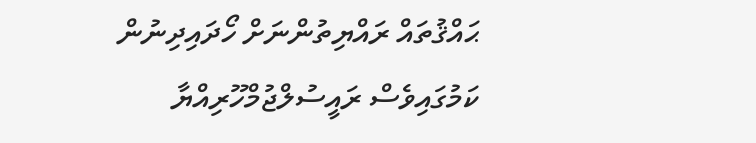ޙައްޤުތައް ރައްޔިތުންނަށް ހޯދައިދިނުން ކަމުގައިވެސް ރައީސުލްޖުމްހޫރިއްޔާ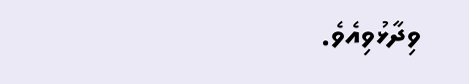ވިދާޅުވިއެވެ.